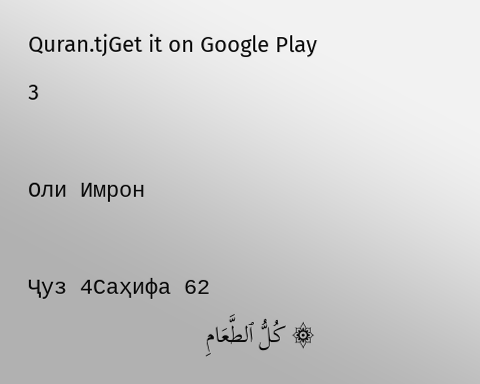Quran.tjGet it on Google Play
3

Оли Имрон

Ҷуз 4Саҳифа 62
۞ كُلُّ ٱلطَّعَامِ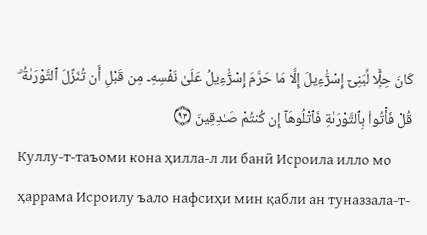كَانَ حِلًّۭا لِّبَنِىٓ إِسْرَٰٓءِيلَ إِلَّا مَا حَرَّمَ إِسْرَٰٓءِيلُ عَلَىٰ نَفْسِهِۦ مِن قَبْلِ أَن تُنَزَّلَ ٱلتَّوْرَىٰةُ ۗ قُلْ فَأْتُوا۟ بِٱلتَّوْرَىٰةِ فَٱتْلُوهَآ إِن كُنتُمْ صَـٰدِقِينَ ۝٩٣
Куллу-т-таъоми кона ҳилла-л ли банӣ Исроила илло мо ҳаррама Исроилу ъало нафсиҳи мин қабли ан туназзала-т-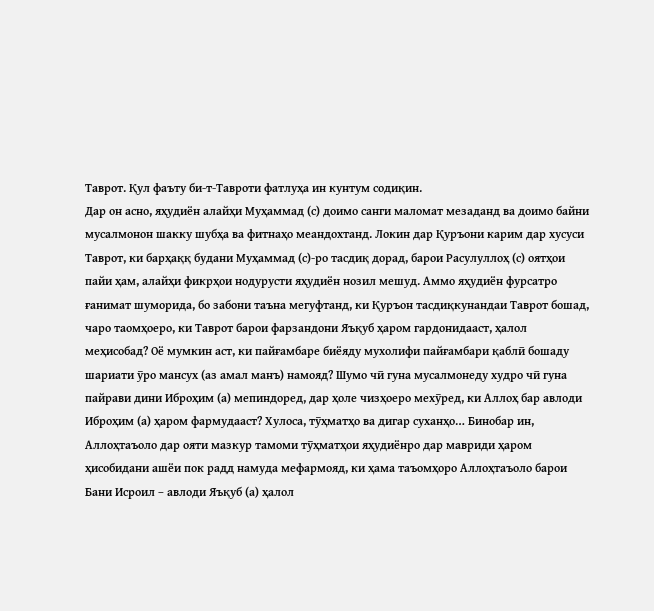Таврот. Қул фаъту би-т-Тавроти фатлуҳа ин кунтум содиқин.
Дар он асно, яҳудиён алайҳи Муҳаммад (с) доимо санги маломат мезаданд ва доимо байни мусалмонон шакку шубҳа ва фитнаҳо меандохтанд. Локин дар Қуръони карим дар хусуси Таврот, ки барҳаққ будани Муҳаммад (с)-ро тасдиқ дорад, барои Расулуллоҳ (с) оятҳои пайи ҳам, алайҳи фикрҳои нодурусти яҳудиён нозил мешуд. Аммо яҳудиён фурсатро ғанимат шуморида, бо забони таъна мегуфтанд, ки Қуръон тасдиқкунандаи Таврот бошад, чаро таомҳоеро, ки Таврот барои фарзандони Яъқуб ҳаром гардонидааст, ҳалол меҳисобад? Оё мумкин аст, ки пайғамбаре биёяду мухолифи пайғамбари қаблӣ бошаду шариати ӯро мансух (аз амал манъ) намояд? Шумо чӣ гуна мусалмонеду худро чӣ гуна пайрави дини Иброҳим (а) мепиндоред, дар ҳоле чизҳоеро мехӯред, ки Аллоҳ бар авлоди Иброҳим (а) ҳаром фармудааст? Хулоса, тӯҳматҳо ва дигар суханҳо… Бинобар ин, Аллоҳтаъоло дар ояти мазкур тамоми тӯҳматҳои яҳудиёнро дар мавриди ҳаром ҳисобидани ашёи пок радд намуда мефармояд, ки ҳама таъомҳоро Аллоҳтаъоло барои Бани Исроил – авлоди Яъқуб (а) ҳалол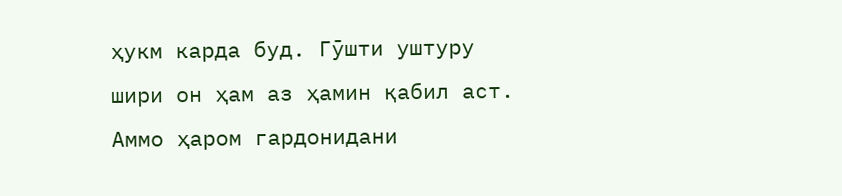ҳукм карда буд. Гӯшти уштуру шири он ҳам аз ҳамин қабил аст. Аммо ҳаром гардонидани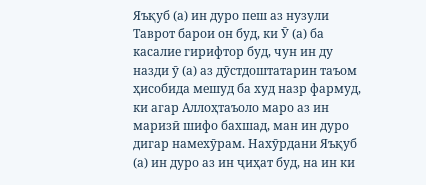Яъқуб (а) ин дуро пеш аз нузули Таврот барои он буд, ки Ӯ (а) ба касалие гирифтор буд, чун ин ду назди ӯ (а) аз дӯстдоштатарин таъом ҳисобида мешуд ба худ назр фармуд, ки агар Аллоҳтаъоло маро аз ин маризӣ шифо бахшад, ман ин дуро дигар намехӯрам. Нахӯрдани Яъқуб (а) ин дуро аз ин ҷиҳат буд, на ин ки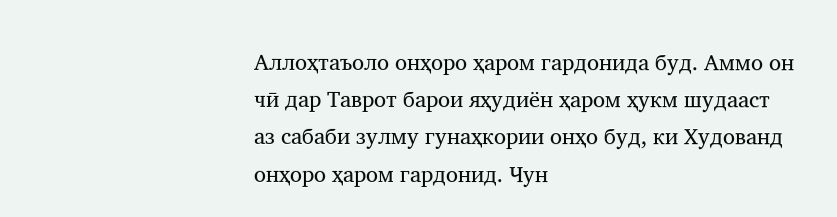Аллоҳтаъоло онҳоро ҳаром гардонида буд. Аммо он чӣ дар Таврот барои яҳудиён ҳаром ҳукм шудааст аз сабаби зулму гунаҳкории онҳо буд, ки Худованд онҳоро ҳаром гардонид. Чун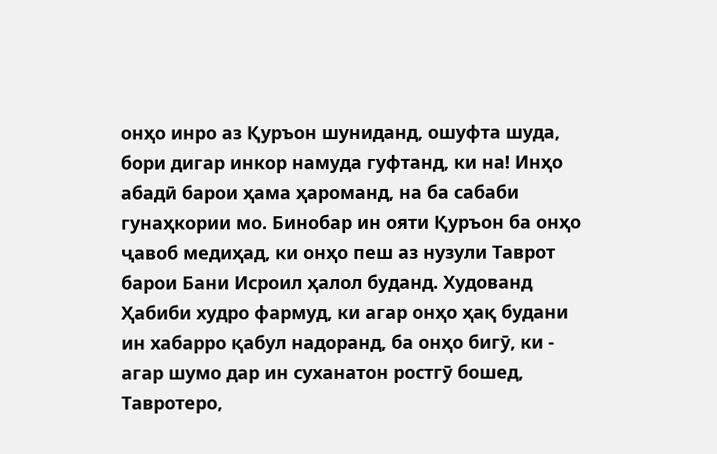онҳо инро аз Қуръон шуниданд, ошуфта шуда, бори дигар инкор намуда гуфтанд, ки на! Инҳо абадӣ барои ҳама ҳароманд, на ба сабаби гунаҳкории мо. Бинобар ин ояти Қуръон ба онҳо ҷавоб медиҳад, ки онҳо пеш аз нузули Таврот барои Бани Исроил ҳалол буданд. Худованд Ҳабиби худро фармуд, ки агар онҳо ҳақ будани ин хабарро қабул надоранд, ба онҳо бигӯ, ки - агар шумо дар ин суханатон ростгӯ бошед, Тавротеро,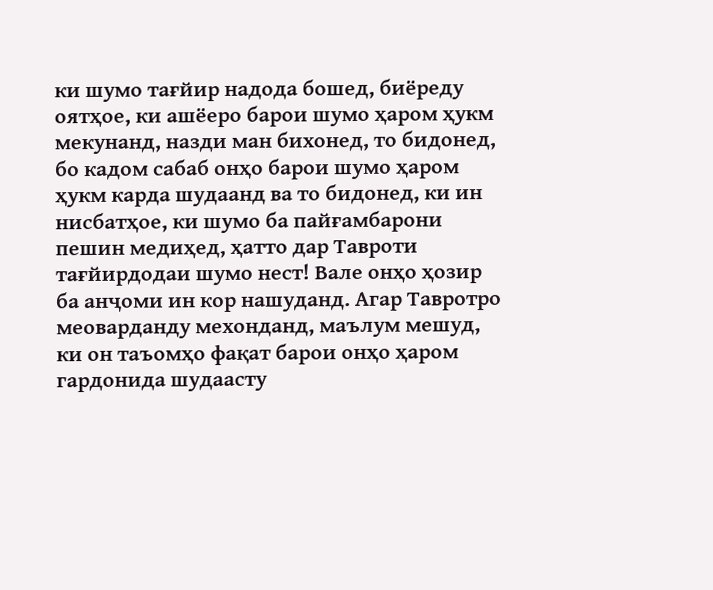ки шумо тағйир надода бошед, биёреду оятҳое, ки ашёеро барои шумо ҳаром ҳукм мекунанд, назди ман бихонед, то бидонед, бо кадом сабаб онҳо барои шумо ҳаром ҳукм карда шудаанд ва то бидонед, ки ин нисбатҳое, ки шумо ба пайғамбарони пешин медиҳед, ҳатто дар Тавроти тағйирдодаи шумо нест! Вале онҳо ҳозир ба анҷоми ин кор нашуданд. Агар Тавротро меоварданду мехонданд, маълум мешуд, ки он таъомҳо фақат барои онҳо ҳаром гардонида шудаасту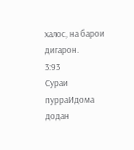халос, на барои дигарон.
3:93
Сураи пурраИдома додан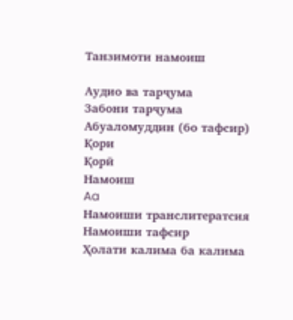Танзимоти намоиш

Аудио ва тарҷума
Забони тарҷума
Абуаломуддин (бо тафсир)
Қори
Қорӣ
Намоиш
Aa
Намоиши транслитератсия
Намоиши тафсир
Ҳолати калима ба калима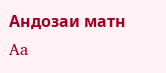Андозаи матн
Aa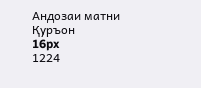Андозаи матни Қуръон
16px
1224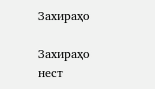Захираҳо

Захираҳо нест